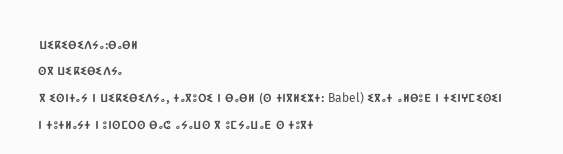ⵡⵉⴽⵉⴱⵉⴷⵢⴰ:ⴱⴰⴱⵍ
ⵙⴳ ⵡⵉⴽⵉⴱⵉⴷⵢⴰ
ⴳ ⵉⵙⵏⵜⴰⵢ ⵏ ⵡⵉⴽⵉⴱⵉⴷⵢⴰ, ⵜⴰⴳⵓⵔⵉ ⵏ ⴱⴰⴱⵍ (ⵙ ⵜⵏⴳⵍⵉⵣⵜ: Babel) ⵉⴳⴰⵜ ⴰⵍⴱⵓⴹ ⵏ ⵜⵉⵏⵖⵎⵉⵙⵉⵏ ⵏ ⵜⵓⵜⵍⴰⵢⵜ ⵏ ⵓⵏⵙⵎⵔⵙ ⴱⴰⵛ ⴰⵢⴰⵡⵙ ⴳ ⵓⵎⵢⴰⵡⴰⴹ ⵙ ⵜⵓⴳⵜ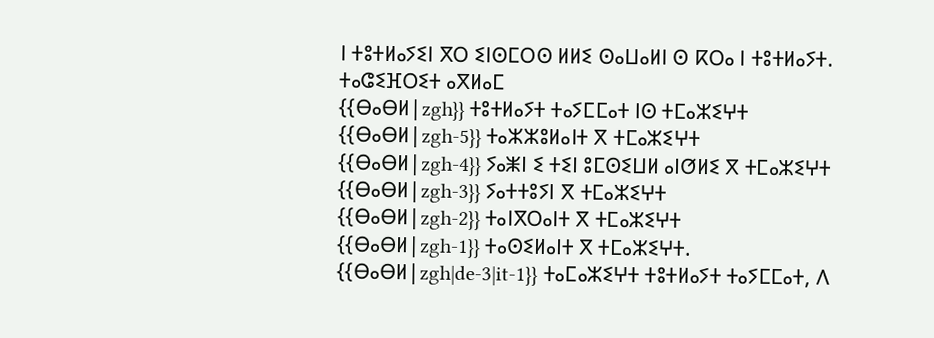ⵏ ⵜⵓⵜⵍⴰⵢⵉⵏ ⴳⵔ ⵉⵏⵙⵎⵔⵙ ⵍⵍⵉ ⵙⴰⵡⴰⵍⵏ ⵙ ⴽⵔⴰ ⵏ ⵜⵓⵜⵍⴰⵢⵜ.
ⵜⴰⵛⵉⴼⵔⵉⵜ ⴰⴳⵍⴰⵎ
{{ⴱⴰⴱⵍ|zgh}} ⵜⵓⵜⵍⴰⵢⵜ ⵜⴰⵢⵎⵎⴰⵜ ⵏⵙ ⵜⵎⴰⵣⵉⵖⵜ
{{ⴱⴰⴱⵍ|zgh-5}} ⵜⴰⵣⵣⵓⵍⴰⵏⵜ ⴳ ⵜⵎⴰⵣⵉⵖⵜ
{{ⴱⴰⴱⵍ|zgh-4}} ⵢⴰⵥⵏ ⵉ ⵜⵉⵏ ⵓⵎⵙⵉⵡⵍ ⴰⵏⵚⵍⵉ ⴳ ⵜⵎⴰⵣⵉⵖⵜ
{{ⴱⴰⴱⵍ|zgh-3}} ⵢⴰⵜⵜⵓⵢⵏ ⴳ ⵜⵎⴰⵣⵉⵖⵜ
{{ⴱⴰⴱⵍ|zgh-2}} ⵜⴰⵏⴳⵔⴰⵏⵜ ⴳ ⵜⵎⴰⵣⵉⵖⵜ
{{ⴱⴰⴱⵍ|zgh-1}} ⵜⴰⵙⵉⵍⴰⵏⵜ ⴳ ⵜⵎⴰⵣⵉⵖⵜ.
{{ⴱⴰⴱⵍ|zgh|de-3|it-1}} ⵜⴰⵎⴰⵣⵉⵖⵜ ⵜⵓⵜⵍⴰⵢⵜ ⵜⴰⵢⵎⵎⴰⵜ, ⴷ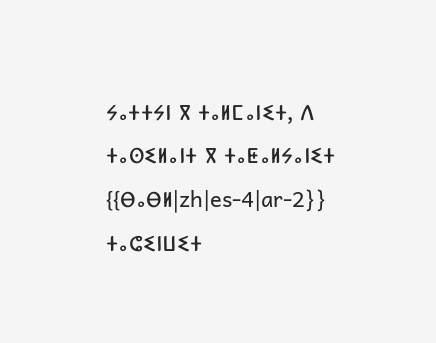ⵢⴰⵜⵜⵢⵏ ⴳ ⵜⴰⵍⵎⴰⵏⵉⵜ, ⴷ ⵜⴰⵙⵉⵍⴰⵏⵜ ⴳ ⵜⴰⵟⴰⵍⵢⴰⵏⵉⵜ
{{ⴱⴰⴱⵍ|zh|es-4|ar-2}} ⵜⴰⵛⵉⵏⵡⵉⵜ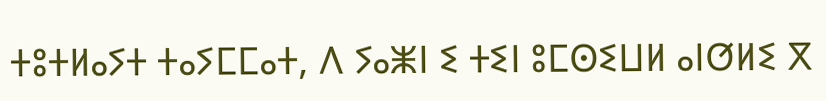ⵜⵓⵜⵍⴰⵢⵜ ⵜⴰⵢⵎⵎⴰⵜ, ⴷ ⵢⴰⵥⵏ ⵉ ⵜⵉⵏ ⵓⵎⵙⵉⵡⵍ ⴰⵏⵚⵍⵉ ⴳ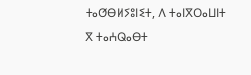ⵜⴰⵚⴱⵍⵢⵓⵏⵉⵜ, ⴷ ⵜⴰⵏⴳⵔⴰⵡⵏⵜ ⴳ ⵜⴰⵄⵕⴰⴱⵜ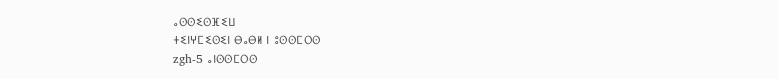ⴰⵙⵙⵉⵙⴼⵉⵡ
ⵜⵉⵏⵖⵎⵉⵙⵉⵏ ⴱⴰⴱⵍ ⵏ ⵓⵙⵙⵎⵔⵙ
zgh-5 ⴰⵏⵙⵙⵎⵔⵙ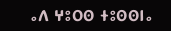ⴰⴷ ⵖⵓⵔⵙ ⵜⵓⵙⵙⵏⴰ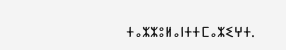ⵜⴰⵣⵣⵓⵍⴰⵏⵜⵜⵎⴰⵣⵉⵖⵜ.